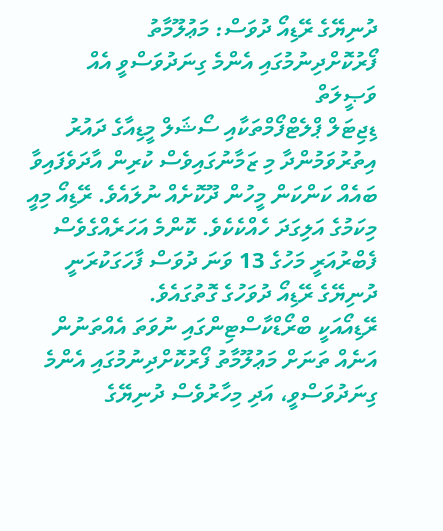ދުނިޔޭގެ ރޭޑިއޯ ދުވަސް: މަޢުލޫމާތު ފޯރުކޮށްދިނުމުގައި އެންމެ ގިނަދުވަސްވީ އެއް ވަޞީލަތް
ޑިޖިޓަލް ޕްލެޓްފޯމްތަކާއި ސޯޝަލް މީޑިއާގެ ދައުރު އިތުރުވަމުންދާ މި ޒަމާނުގައިވެސް ކުރިން އާދަވެފައިވާ ބައެއް ކަންކަން މީހުން ދޫކޮށެއް ނުލައެވެ. ރޭޑިއޯ މިއީ މިކަމުގެ އަލިގަދަ ހެއްކެކެވެ. ކޮންމެ އަހަރެއްގެވެސް ފެބްރުއަރީ މަހުގެ 13 ވަނަ ދުވަސް ފާހަގަކުރަނީ ދުނިޔޭގެ ރޭޑިއޯ ދުވަހުގެ ގޮތުގައެވެ.
ރޭޑިއޯއަކީ ބްރޯޑްކާސްޓިންގައި ނުވަތަ އެއްތަނުން އަނެއް ތަނަށް މަޢުލޫމާތު ފޯރުކޮށްދިނުމުގައި އެންމެ ގިނަދުވަސްވީ، އަދި މިހާރުވެސް ދުނިޔޭގެ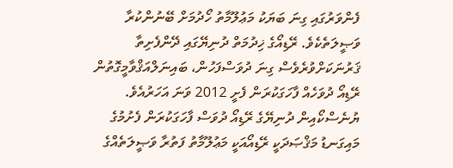ފެންވަރުގައި ގިނަ ބަޔަކު މަޢުލޫމާތު ހޯދުމަށް ބޭނުންކުރާ ވަޞީލަތެކެވެ. ރޭޑިއޯގެ ޚިދުމަތް ދުނިޔޭގައި ދޭންފެށިތާ ޤަރުނަކަށްވުރެވެސް ގިނަ ދުވަސްފަހުން، ބައިނަލްއަޤްވާމީގޮތުން ރޭޑިއޯ ދުވަހެއް ފާހަގަކުރަން ފެށީ 2012 ވަނަ އަހަރުއެވެ.
ޔުނެސްކޯއިން ދުނިޔޭގެ ރޭޑިއޯ ދުވަސް ފާހަގަކުރަން ފެށުމުގެ މައިގަނޑު މަޤްޞަދަކީ ރޭޑިއޯއަކީ މަޢުލޫމާތު ފަތުރާ ވަޞީލަތެއްގެ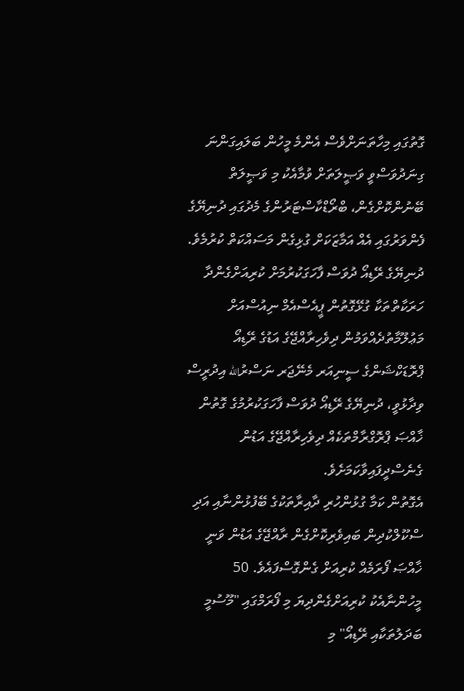ގޮތުގައި މިހާތަނަށްވެސް އެންމެ މީހުން ބަލައިގަންނަ ގިނަދުވަސްވީ ވަޞީލަތަށް ވުމާއެކު މި ވަޞީލަތް ބޭނުންކޮށްގެން، ބްރޯޑްކާސްޓަރުންގެ މެދުގައި ދުނިޔޭގެ ފެންވަރުގައި އެއް އަމާޒަކަށް ގުޅިގެން މަސައްކަތް ކުރުމެވެ.
ދުނިޔޭގެ ރޭޑިއޯ ދުވަސް ފާހަގަކުރުމަށް ކުރިއަށްގެންދާ ހަރަކާތްތަކާ ގުޅޭގޮތުން ޕީއެސްއެމް ނިއުސްއަށް މަޢުލޫމާތުދެއްވަމުން ދިވެހިރާއްޖޭގެ އަޑުގެ ރޭޑިއޯ ޕްރޮޑަކްޝަންގެ ސީނިއަރ މެނޭޖަރ ނަސްރުالله އިދުރީސް ވިދާޅުވީ، ދުނިޔޭގެ ރޭޑިއޯ ދުވަސް ފާހަގަކުރުމުގެ ގޮތުން ޚާއްޞަ ޕްރޮގްރާމްތަކެއް ދިވެހިރާއްޖޭގެ އަޑުން ގެނެސްދީފައިވާކަމަށެވެ.
އެގޮތުން ކަމާ ގުޅުންހުރި ދާއިރާތަކުގެ ބޭފުޅުންނާއި އަދި ސްކޫލްކުދިން ބައިވެރިކޮށްގެން ރާއްޖޭގެ އަޑުން ވަނީ ޚާއްޞަ ފޯރަމެއް ކުރިއަށް ގެންގޮސްފައެވެ. 50 މީހުންނާއެކު ކުރިއަށްގެންދިޔަ މި ފޯރަމްގައި "މޫސުމީ ބަދަލުތަކާއި ރޭޑިއޯ" މި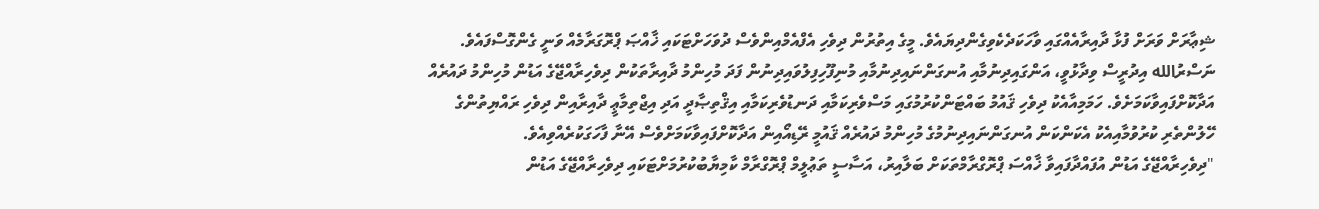ޝިޢާރަށް ވަރަށް ފުޅާ ދާއިރާއެއްގައި ވާހަކަދެކެވިގެންދިޔައެވެ. މީގެ އިތުރުން ދިވެހި އެފްއެމްއިންވެސް ދުވަހަށްޓަކައި ޚާއްޞަ ޕްރޮގަރާމެއް ވަނީ ގެންގޮސްފައެވެ.
ނަސްރުالله އިދުރީސް ވިދާޅުވީ، އަންގައިދިނުމާއި އުނގަންނައިދިނުމާއި މުނިފޫހިފިލުވައިދިނުން ފަދަ މުހިންމު ދާއިރާތަކުން ދިވެހިރާއްޖޭގެ އަޑުން މުހިންމު ދައުރެއް އަދާކޮށްފައިވާކަމަށެވެ. ހަމަމިއާއެކު ދިވެހި ޤައުމު ބައްޓަންކުރުމުގައި މަސްވެރިކަމާއި ދަނޑުވެރިކަމާއި އިޤްތިޞާދީ އަދި އިޖްތިމާޢީ ދާއިރާއިން ދިވެހި ރައްޔިތުންގެ ހޭލުންތެރި ކުރުވުމާއިއެކު އެކަންކަން އުނގަންނައިދިނުމުގެ މުހިންމު ދައުރެއް ޤައުމީ ރޭޑިއޯއިން އަދާކޮށްފައިވާކަމަށްވެސް އޭނާ ފާހަގަކުރެއްވިއެވެ.
"ދިވެހިރާއްޖޭގެ އަޑުން އުފައްދާފައިވާ ޚާއްސަ ޕްރޮގްރާމްތަކަށް ބަލާއިރު، އަސާސީ ތަޢުލީމް ޕްރޮގްރާމް ކާމިޔާބުކުރުމަށްޓަކައި ދިވެހިރާއްޖޭގެ އަޑުން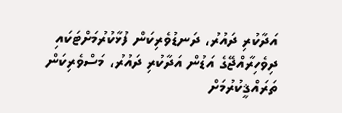އަދާކުރި ދައުރު، ދަނޑުވެރިކަން ފުޅާކުރުމަށްޓަކައި ދިވެހިރާއްޖޭގެ އަޑުން އަދާކުރި ދައުރު، މަސްވެރިކަން ތަރައްޤީކުރުމަށް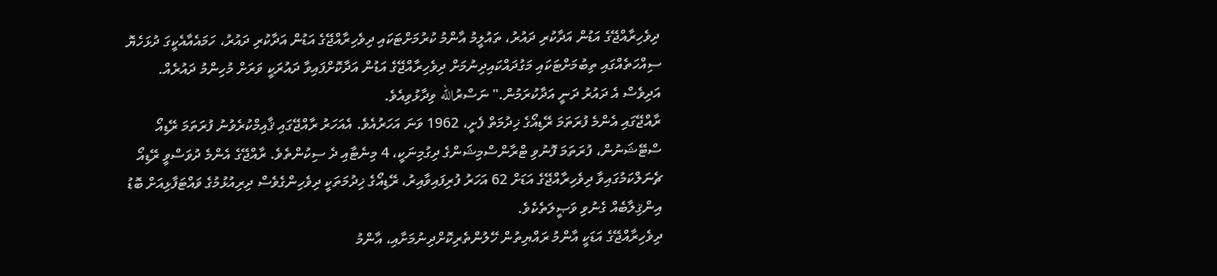ދިވެހިރާއްޖޭގެ އަޑުން އަދާކުރި ދައުރު، ތައުލީމު އާންމު ކުރުމަށްޓަކައި ދިވެހިރާއްޖޭގެ އަޑުން އަދާކުރި ދައުރު، ހަމައެއާއެކީގަ ދުޅަހެޔޮ ސިއްހަތެއްގައި ތިބުމަށްޓަކައި މަގުދައްކައިދިނުމަށް ދިވެހިރާއްޖޭގެ އަޑުން އަދާކޮށްފައިވާ ދައުރަކީ ވަރަށް މުހިންމު ދައުރެއް. އަދިވެސް އެ ދައުރު ދަނީ އަދާކުރަމުން." ނަސްރުالله ވިދާޅުވިއެވެ.
ރާއްޖޭގައި އެންމެ ފުރަތަމަ ރޭޑިއޯގެ ޚިދުމަތް ފެށީ، 1962 ވަނަ އަހަރުއެވެ. އެއަހަރު ރާއްޖޭގައި ޤާއިމްކުރެވުނު ފުރަތަމަ ރޭޑިއޯ ސްޓޭޝަނުން، ފުރަތަމަ ފޮނުވި ޓްރާންސްމިޝަންގެ ދިގުމިނަކީ، 4 މިނެޓާއި ދެ ސިކުންތެވެ. ރާއްޖޭގެ އެންމެ ދުވަސްވީ ރޭޑިއޯ ޗެނަލްކަމުގައިވާ ދިވެހިރާއްޖޭގެ އަޑަށް 62 އަހަރު ފުރިފައިވާއިރު، ރޭޑިއޯގެ ޚިދުމަތަކީ ދިވެހިންގެވެސް ދިރިއުޅުމުގެ ވައްޓަފާޅިއަށް ބޮޑު އިންޤިލާބެއް ގެނުވި ވަޞީލަތެކެވެ.
ދިވެހިރާއްޖޭގެ އަޑަކީ އާންމު ރައްޔިތުން ހޭލުންތެރިކޮށްދިނުމަށާއި، އާންމު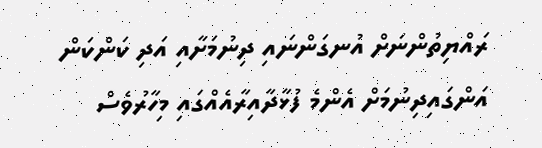ރައްޔިތުންނަށް އުނގަންނައި ދިނުމަށާއި އަދި ކަންކަން އަންގައިދިނުމަށް އެންމެ ފުޅާދާއިރާއެއްގައި މިހާރުވެސް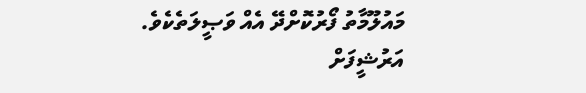މައުލޫމާތު ފޯރުކޮށްދޭ އެއް ވަޞީލަތެކެވެ.
އަރުޝީފަށް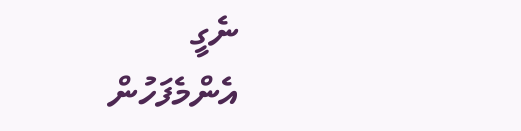ނެގީ
އެންމެފަހުން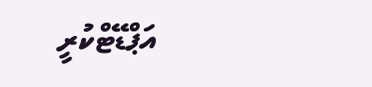އަޕްޑޭޓްކުރީ